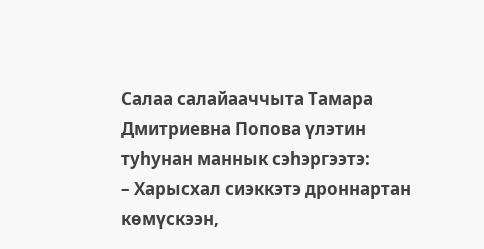Салаа салайааччыта Тамара Дмитриевна Попова үлэтин туһунан маннык сэһэргээтэ:
– Харысхал сиэккэтэ дроннартан көмүскээн,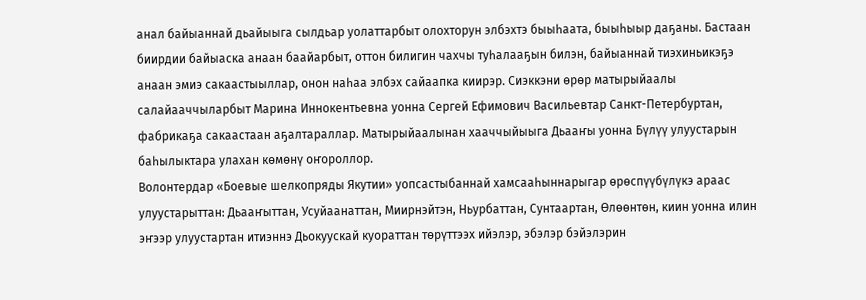анал байыаннай дьайыыга сылдьар уолаттарбыт олохторун элбэхтэ быыһаата, быыһыыр даҕаны. Бастаан биирдии байыаска анаан баайарбыт, оттон билигин чахчы туһалааҕын билэн, байыаннай тиэхиньикэҕэ анаан эмиэ сакаастыыллар, онон наһаа элбэх сайаапка киирэр. Сиэккэни өрөр матырыйаалы салайааччыларбыт Марина Иннокентьевна уонна Сергей Ефимович Васильевтар Санкт-Петербуртан, фабрикаҕа сакаастаан аҕалтараллар. Матырыйаалынан хааччыйыыга Дьааҥы уонна Бүлүү улуустарын баһылыктара улахан көмөнү оҥороллор.
Волонтердар «Боевые шелкопряды Якутии» уопсастыбаннай хамсааһыннарыгар өрөспүүбүлүкэ араас улуустарыттан: Дьааҥыттан, Усуйаанаттан, Миирнэйтэн, Ньурбаттан, Сунтаартан, Өлөөнтөн, киин уонна илин эҥээр улуустартан итиэннэ Дьокуускай куораттан төрүттээх ийэлэр, эбэлэр бэйэлэрин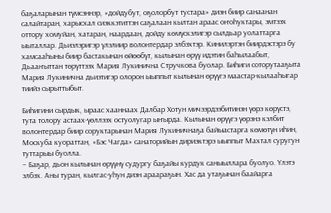баҕаларынан түмсэннэр, «дойдубут, оҕолорбут тустара» диэн биир санаанан салайтаран, харысхал сиэккэтиттэн саҕалаан кылтан араас оҥоһуктары, эмтээх оттору хомуйан, хатаран, наардаан, дойду көмүскэлигэр сылдьар уолаттарга ыыталлар. Дьиэлэригэр үлэлиир волонтердар элбэхтэр. Кинилэртэн биирдэстэрэ бу хамсааһыны биир бастакынан өйөөбүт, кылынан өрүү идэтин баһылаабыт, Дьааҥыттан төрүттээх Мария Лукинична Стручкова буолар. Биһиги соторутааҕыта Мария Лукинична дьиэтигэр олорон ыыппыт кылынан өрүүгэ маастар-кылааһыгар тиийэ сырыттыбыт.

Биһигини сырдык, ыраас хааннаах Далбар Хотун мичээрдээбитинэн үөрэ көрүстэ, тута толору астаах-үөллээх остуолугар ыҥырда. Кылынан өрүүгэ үөрэнэ кэлбит волонтердар биир соруктарынан Мария Лукиничнаҕа байыастарга көмөтүн иһин, Москуба куораттан, «Бэс Чагда» санаторийын дириэктэрэ ыыппыт Махтал суругун туттарыы буолла.
– Баҕар, дьон кылынан өрүүнү судургу баҕайы курдук саныыллара буолуо. Үлэтэ элбэх. Аны туран, кылгас-уһун диэн араараҕын. Хас да утаҕынан баайарга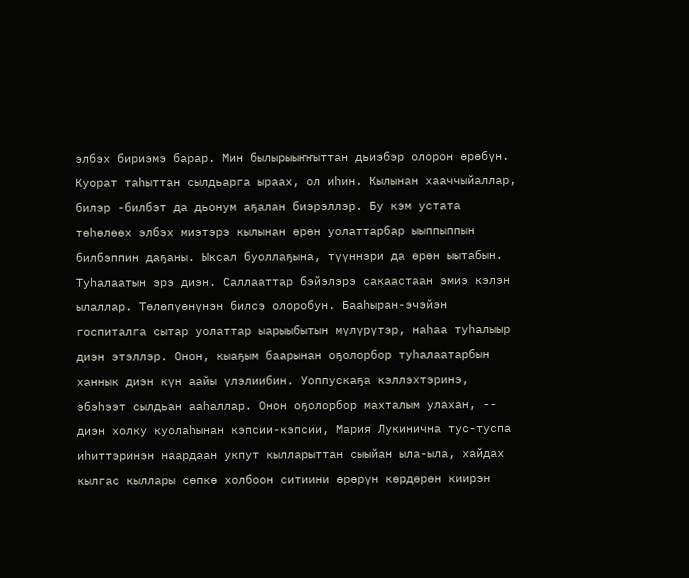элбэх бириэмэ барар. Мин былырыыҥҥыттан дьиэбэр олорон өрөбүн. Куорат таһыттан сылдьарга ыраах, ол иһин. Кылынан хааччыйаллар, билэр -билбэт да дьонум аҕалан биэрэллэр. Бу кэм устата төһөлөөх элбэх миэтэрэ кылынан өрөн уолаттарбар ыыппыппын билбэппин даҕаны. Ыксал буоллаҕына, түүннэри да өрөн ыытабын. Туһалаатын эрэ диэн. Саллааттар бэйэлэрэ сакаастаан эмиэ кэлэн ылаллар. Төлөпүөнүнэн билсэ олоробун. Бааһыран-эчэйэн госпиталга сытар уолаттар ыарыыбытын мүлүрүтэр, наһаа туһалыыр диэн этэллэр. Онон, кыаҕым баарынан оҕолорбор туһалаатарбын ханнык диэн күн аайы үлэлиибин. Уоппускаҕа кэллэхтэринэ, эбэһээт сылдьан ааһаллар. Онон оҕолорбор махталым улахан, -- диэн холку куолаһынан кэпсии-кэпсии, Мария Лукинична тус-туспа иһиттэринэн наардаан укпут кылларыттан сыыйан ыла-ыла, хайдах кылгас кыллары сөпкө холбоон ситиини өрөрүн көрдөрөн киирэн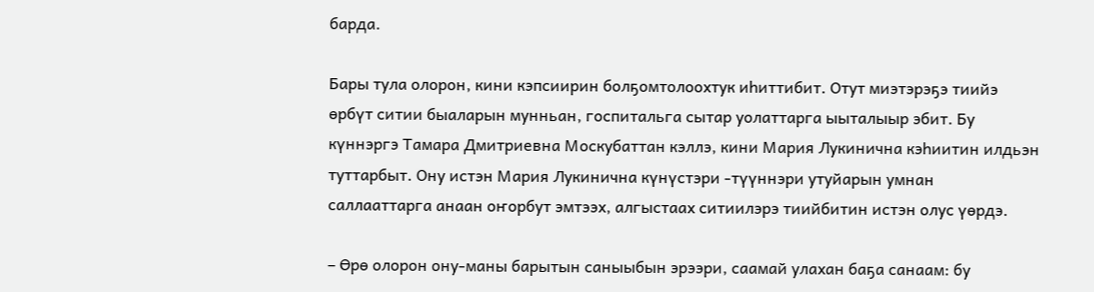барда.

Бары тула олорон, кини кэпсиирин болҕомтолоохтук иһиттибит. Отут миэтэрэҕэ тиийэ өрбүт ситии быаларын мунньан, госпитальга сытар уолаттарга ыыталыыр эбит. Бу күннэргэ Тамара Дмитриевна Москубаттан кэллэ, кини Мария Лукинична кэһиитин илдьэн туттарбыт. Ону истэн Мария Лукинична күнүстэри -түүннэри утуйарын умнан саллааттарга анаан оҥорбут эмтээх, алгыстаах ситиилэрэ тиийбитин истэн олус үөрдэ.

– Өрө олорон ону-маны барытын саныыбын эрээри, саамай улахан баҕа санаам: бу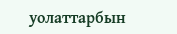уолаттарбын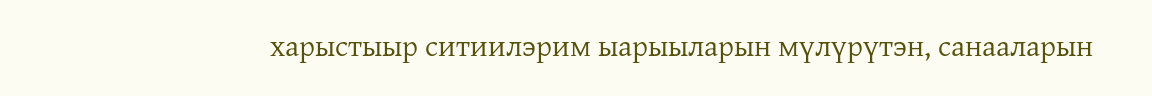харыстыыр ситиилэрим ыарыыларын мүлүрүтэн, санааларын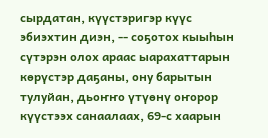сырдатан, күүстэригэр күүс эбиэхтин диэн, -- соҕотох кыыһын сүтэрэн олох араас ыарахаттарын көрүстэр даҕаны, ону барытын тулуйан, дьоҥҥо үтүөнү оҥорор күүстээх санаалаах, 69-с хаарын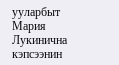ууларбыт Мария Лукинична кэпсээнин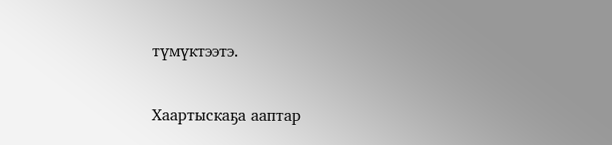түмүктээтэ.

Хаартыскаҕа ааптар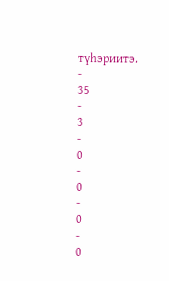түһэриитэ.
-
35
-
3
-
0
-
0
-
0
-
0